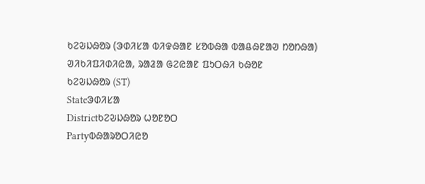ᱠᱮᱶᱡᱷᱚᱨ (ᱳᱰᱤᱥᱟ ᱵᱤᱫᱷᱟᱱ ᱥᱚᱵᱷᱟ ᱵᱟᱪᱷᱱᱟᱣ ᱴᱚᱴᱷᱟ)
ᱣᱤᱠᱤᱯᱤᱰᱤᱭᱟ, ᱨᱟᱲᱟ ᱜᱮᱭᱟᱱ ᱯᱩᱛᱷᱤ ᱠᱷᱚᱱ
ᱠᱮᱶᱡᱷᱚᱨ (ST)
Stateᱳᱰᱤᱥᱟ
Districtᱠᱮᱶᱡᱷᱚᱨ ᱦᱚᱱᱚᱛ
Partyᱵᱷᱟᱨᱚᱛᱤᱭᱚ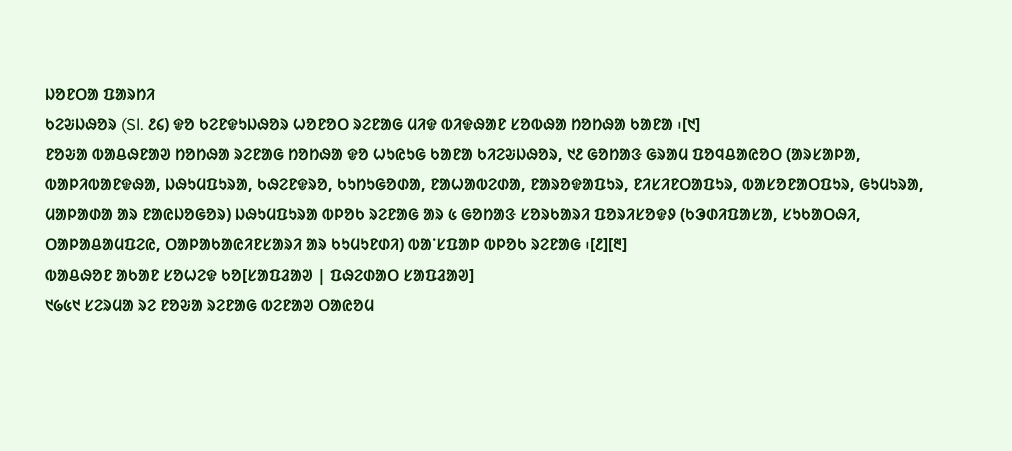ᱡᱚᱱᱛᱟ ᱯᱟᱨᱴᱤ
ᱠᱮᱶᱡᱷᱚᱨ (Sl. ᱒᱔) ᱫᱚ ᱠᱮᱱᱫᱩᱡᱷᱚᱨ ᱦᱚᱱᱚᱛ ᱨᱮᱱᱟᱜ ᱢᱤᱫ ᱵᱤᱫᱷᱟᱱ ᱥᱚᱵᱷᱟ ᱴᱚᱴᱷᱟ ᱠᱟᱱᱟ ᱾[᱑]
ᱱᱚᱶᱟ ᱵᱟᱪᱷᱱᱟᱣ ᱴᱚᱴᱷᱟ ᱨᱮᱱᱟᱜ ᱴᱚᱴᱷᱟ ᱫᱚ ᱦᱩᱭᱩᱜ ᱠᱟᱱᱟ ᱠᱤᱮᱶᱡᱷᱚᱨ, ᱑᱒ ᱜᱚᱴᱟᱝ ᱜᱨᱟᱢ ᱯᱚᱧᱪᱟᱭᱚᱛ (ᱟᱨᱥᱟᱞᱟ, ᱵᱟᱞᱤᱵᱟᱱᱫᱷᱟ, ᱡᱷᱩᱢᱯᱩᱨᱟ, ᱠᱷᱮᱱᱫᱨᱚ, ᱠᱩᱴᱩᱜᱚᱰᱟ, ᱱᱟᱦᱟᱵᱮᱰᱟ, ᱱᱟᱨᱚᱫᱟᱯᱩᱨ, ᱱᱤᱥᱤᱱᱛᱟᱯᱩᱨ, ᱵᱟᱥᱚᱱᱟᱛᱯᱩᱨ, ᱜᱩᱢᱩᱨᱟ, ᱢᱟᱞᱟᱰᱟ ᱟᱨ ᱱᱟᱭᱡᱚᱜᱚᱨ) ᱡᱷᱩᱢᱯᱩᱨᱟ ᱵᱞᱚᱠ ᱨᱮᱱᱟᱜ ᱟᱨ ᱕ ᱜᱚᱴᱟᱝ ᱥᱚᱨᱠᱟᱨᱤ ᱯᱚᱨᱤᱥᱚᱫᱽ (ᱠᱳᱰᱤᱯᱟᱥᱟ, ᱥᱩᱠᱟᱛᱷᱤ, ᱛᱟᱞᱟᱪᱟᱢᱯᱮᱭ, ᱛᱟᱞᱟᱠᱟᱭᱤᱱᱥᱟᱨᱤ ᱟᱨ ᱠᱩᱢᱩᱱᱰᱤ) ᱵᱟᱸᱥᱯᱟᱞ ᱵᱞᱚᱠ ᱨᱮᱱᱟᱜ ᱾[᱒][᱓]
ᱵᱟᱪᱷᱚᱱ ᱟᱠᱟᱱ ᱥᱚᱦᱮᱫ ᱠᱚ[ᱥᱟᱯᱲᱟᱣ | ᱯᱷᱮᱰᱟᱛ ᱥᱟᱯᱲᱟᱣ]
᱑᱙᱕᱑ ᱥᱮᱨᱢᱟ ᱨᱮ ᱱᱚᱶᱟ ᱨᱮᱱᱟᱜ ᱵᱮᱱᱟᱣ ᱛᱟᱭᱚᱢ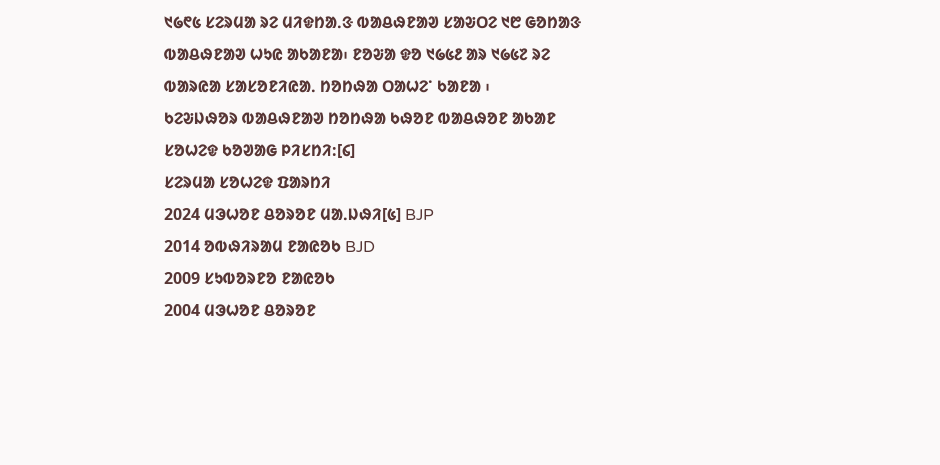᱑᱙᱖᱕ ᱥᱮᱨᱢᱟ ᱨᱮ ᱢᱤᱫᱴᱟᱹᱝ ᱵᱟᱪᱷᱱᱟᱣ ᱥᱟᱶᱛᱮ ᱑᱘ ᱜᱚᱴᱟᱝ ᱵᱟᱪᱷᱱᱟᱣ ᱦᱩᱭ ᱟᱠᱟᱱᱟ᱾ ᱱᱚᱶᱟ ᱫᱚ ᱑᱙᱕᱒ ᱟᱨ ᱑᱙᱕᱗ ᱨᱮ ᱵᱟᱨᱭᱟ ᱥᱟᱥᱚᱱᱤᱭᱟᱹ ᱴᱚᱴᱷᱟ ᱛᱟᱦᱮᱸ ᱠᱟᱱᱟ ᱾
ᱠᱮᱶᱡᱷᱚᱨ ᱵᱟᱪᱷᱱᱟᱣ ᱴᱚᱴᱷᱟ ᱠᱷᱚᱱ ᱵᱟᱪᱷᱚᱱ ᱟᱠᱟᱱ ᱥᱚᱦᱮᱫ ᱠᱚᱣᱟᱜ ᱞᱤᱥᱴᱤ:[᱔]
ᱥᱮᱨᱢᱟ ᱥᱚᱦᱮᱫ ᱯᱟᱨᱴᱤ
2024 ᱢᱳᱦᱚᱱ ᱪᱚᱨᱚᱱ ᱢᱟᱹᱡᱷᱤ[᱕] BJP
2014 ᱚᱵᱷᱤᱨᱟᱢ ᱱᱟᱭᱚᱠ BJD
2009 ᱥᱩᱵᱚᱨᱱᱚ ᱱᱟᱭᱚᱠ
2004 ᱢᱳᱦᱚᱱ ᱪᱚᱨᱚᱱ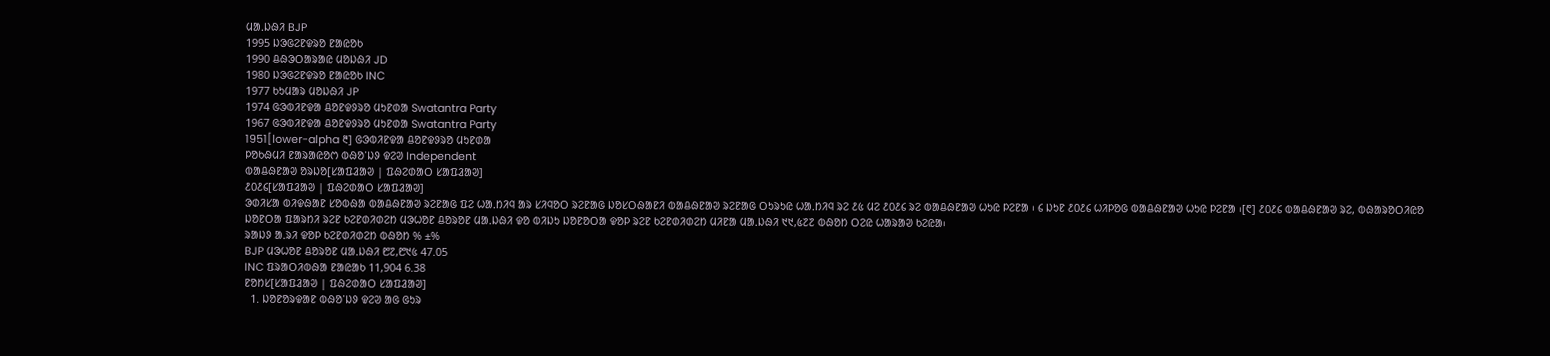ᱢᱟᱹᱡᱷᱤ BJP
1995 ᱡᱳᱜᱮᱱᱫᱨᱚ ᱱᱟᱭᱚᱠ
1990 ᱪᱷᱳᱛᱟᱨᱟᱭ ᱢᱚᱡᱷᱤ JD
1980 ᱡᱳᱜᱮᱱᱫᱨᱚ ᱱᱟᱭᱚᱠ INC
1977 ᱠᱩᱢᱟᱨ ᱢᱚᱡᱷᱤ JP
1974 ᱜᱳᱵᱤᱱᱫᱟ ᱪᱚᱱᱫᱽᱨᱚ ᱢᱩᱱᱰᱟ Swatantra Party
1967 ᱜᱳᱵᱤᱱᱫᱟ ᱪᱚᱱᱫᱽᱨᱚ ᱢᱩᱱᱰᱟ Swatantra Party
1951[lower-alpha ᱓] ᱜᱳᱵᱤᱱᱫᱟ ᱪᱚᱱᱫᱽᱨᱚ ᱢᱩᱱᱰᱟ
ᱞᱚᱠᱷᱢᱤ ᱱᱟᱨᱟᱭᱚᱬ ᱵᱷᱚᱸᱡᱽ ᱫᱮᱣ Independent
ᱵᱟᱪᱷᱱᱟᱣ ᱚᱨᱡᱚ[ᱥᱟᱯᱲᱟᱣ | ᱯᱷᱮᱰᱟᱛ ᱥᱟᱯᱲᱟᱣ]
᱒᱐᱒᱔[ᱥᱟᱯᱲᱟᱣ | ᱯᱷᱮᱰᱟᱛ ᱥᱟᱯᱲᱟᱣ]
ᱳᱰᱤᱥᱟ ᱵᱤᱫᱷᱟᱱ ᱥᱚᱵᱷᱟ ᱵᱟᱪᱷᱱᱟᱣ ᱨᱮᱱᱟᱜ ᱯᱮ ᱦᱟᱹᱴᱤᱧ ᱟᱨ ᱥᱤᱧᱚᱛ ᱨᱮᱱᱟᱜ ᱡᱚᱥᱛᱷᱟᱱᱤ ᱵᱟᱪᱷᱱᱟᱣ ᱨᱮᱱᱟᱜ ᱛᱩᱨᱩᱭ ᱦᱟᱹᱴᱤᱧ ᱨᱮ ᱒᱕ ᱢᱮ ᱒᱐᱒᱔ ᱨᱮ ᱵᱟᱪᱷᱱᱟᱣ ᱦᱩᱭ ᱞᱮᱱᱟ ᱾ ᱔ ᱡᱩᱱ ᱒᱐᱒᱔ ᱦᱤᱞᱚᱜ ᱵᱟᱪᱷᱱᱟᱣ ᱦᱩᱭ ᱞᱮᱱᱟ ᱾[᱖] ᱒᱐᱒᱔ ᱵᱟᱪᱷᱱᱟᱣ ᱨᱮ, ᱵᱷᱟᱨᱚᱛᱤᱭᱚ ᱡᱚᱱᱛᱟ ᱯᱟᱨᱴᱤ ᱨᱮᱱ ᱠᱮᱱᱰᱤᱰᱮᱴ ᱢᱳᱦᱚᱱ ᱪᱚᱨᱚᱱ ᱢᱟᱹᱡᱷᱤ ᱫᱚ ᱵᱤᱡᱩ ᱡᱚᱱᱚᱛᱟ ᱫᱚᱞ ᱨᱮᱱ ᱠᱮᱱᱰᱤᱰᱮᱴ ᱢᱤᱱᱟ ᱢᱟᱹᱡᱷᱤ ᱑᱑,᱕᱗᱗ ᱵᱷᱚᱴ ᱛᱮᱭ ᱦᱟᱨᱟᱣ ᱠᱮᱭᱟ᱾
ᱨᱟᱡᱽ ᱟᱹᱨᱤ ᱫᱚᱞ ᱠᱮᱱᱰᱤᱰᱮᱴ ᱵᱷᱚᱴ % ±%
BJP ᱢᱳᱦᱚᱱ ᱪᱚᱨᱚᱱ ᱢᱟᱹᱡᱷᱤ ᱘᱗,᱘᱑᱕ 47.05
INC ᱯᱨᱟᱛᱤᱵᱷᱟ ᱱᱟᱭᱟᱠ 11,904 6.38
ᱱᱚᱴᱥ[ᱥᱟᱯᱲᱟᱣ | ᱯᱷᱮᱰᱟᱛ ᱥᱟᱯᱲᱟᱣ]
  1. ᱡᱚᱱᱚᱨᱫᱟᱱ ᱵᱷᱚᱸᱡᱽ ᱫᱮᱣ ᱟᱜ ᱜᱩᱨ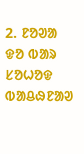2. ᱱᱚᱣᱟ ᱫᱚ ᱵᱟᱨ ᱥᱚᱦᱚᱫ ᱵᱟᱪᱷᱱᱟᱣ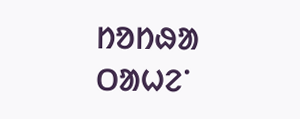ᱴᱚᱴᱷᱟ ᱛᱟᱦᱮᱸ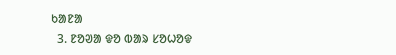ᱠᱟᱱᱟ
  3. ᱱᱚᱣᱟ ᱫᱚ ᱵᱟᱨ ᱥᱚᱦᱚᱫ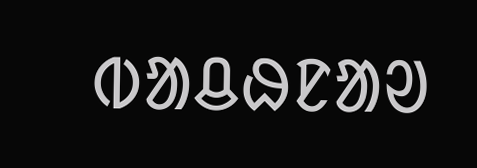ᱵᱟᱪᱷᱱᱟᱣ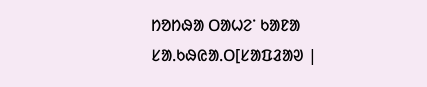ᱴᱚᱴᱷᱟ ᱛᱟᱦᱮᱸ ᱠᱟᱱᱟ
ᱥᱟᱹᱠᱷᱭᱟᱹᱛ[ᱥᱟᱯᱲᱟᱣ |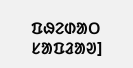ᱯᱷᱮᱰᱟᱛ ᱥᱟᱯᱲᱟᱣ]